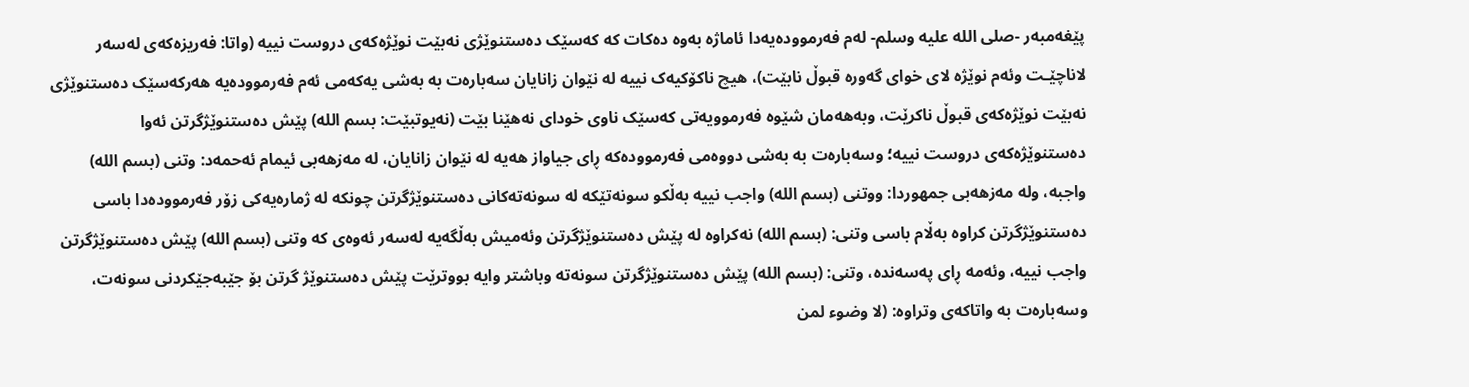پێغەمبەر -صلى اللە علیە وسلم- لەم فەرموودەیەدا ئاماژە بەوە دەکات کە کەسێک دەستنوێژی نەبێت نوێژەکەى دروست نییە (واتا: فەریزەکەى لەسەر لاناچێـت وئەم نوێژە لای خواى گەورە قبوڵ نابێت)، هیچ ناکۆکیەک نییە لە نێوان زانایان سەبارەت بە بەشی یەکەمی ئەم فەرموودەیە هەرکەسێک دەستنوێژی نەبێت نوێژەکەى قبوڵ ناکرێت، وبەهەمان شێوە فەرموویەتی کەسێک ناوی خودای نەهێنا بێت (نەیوتبێت: بسم الله) پێش دەستنوێژگرتن ئەوا دەستنوێژەکەى دروست نییە؛ وسەبارەت بە بەشی دووەمی فەرموودەکە ڕای جیاواز هەیە لە نێوان زانایان، لە مەزهەبی ئیمام ئەحمەد: وتنی (بسم الله) واجبە، ولە مەزهەبی جمهوردا: ووتنی (بسم الله) واجب نییە بەڵکو سونەتێکە لە سونەتەکانى دەستنوێژگرتن چونکە لە ژمارەیەکی زۆر فەرموودەدا باسی دەستنوێژگرتن کراوە بەڵام باسی وتنی: (بسم الله) نەکراوە لە پێش دەستنوێژگرتن وئەمیش بەڵگەیە لەسەر ئەوەى کە وتنی (بسم الله) پێش دەستنوێژگرتن واجب نییە، وئەمە ڕای پەسەندە، وتنی: (بسم الله) پێش دەستنوێژگرتن سونەتە وباشتر وایە بووترێت پێش دەستنوێژ گرتن بۆ جێبەجێکردنی سونەت، وسەبارەت بە واتاکەی وتراوە: (لا وضوء لمن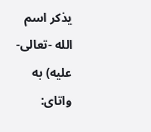یذكر اسم الله -تعالى- عليه) بە واتاى: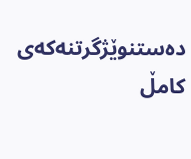دەستنوێژگرتنەکەى کامڵ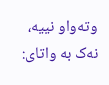وتەواو نییە، نەک بە واتاى: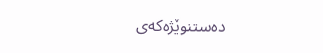دەستنوێژەکەى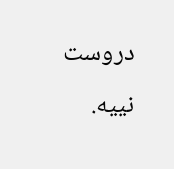دروست نییە.